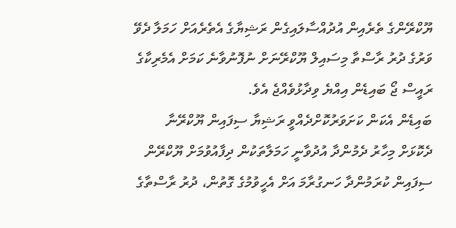ޔޫކްރޭންގެ ތެރެއިން އުދުއްސާލައިގެން ރަޝިޔާގެ އެތެރެއަށް ހަމަލާ ދެވޭ ވަރުގެ ދުރު ރާސްތާ މިސައިލް ޔޫކްރޭނަށް ނުފޮނުވާނެ ކަމަށް އެމެރިކާގެ ރައީސް ޖޯ ބައިޑެން އިއްޔެ ވިދާޅުވެއްޖެ އެވެ.
ބައިޑެން އެކަން ކަށަވަރުކޮށްދެއްވީ ރަޝިޔާ ސިފައިން ޔޫކްރޭނާ ދެކޮޅަށް މިހާރު ދެމުންދާ އުދުވާނީ ހަމަލާތަކުން ދިފާއުވުމަށް ޔޫކްރޭން ސިފައިން ކުރަމުންދާ ހަނގުރާމަ އަށް އެހީވުމުގެ ގޮތުން، ދުރު ރާސްތާގެ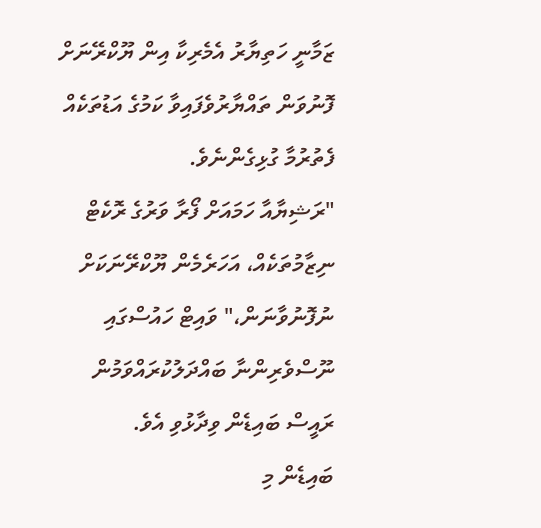ޒަމާނީ ހަތިޔާރު އެމެރިކާ އިން ޔޫކްރޭނަށް ފޮނުވަން ތައްޔާރުވެފައިވާ ކަމުގެ އަޑުތަކެއް ފެތުރުމާ ގުޅިގެންނެވެ.
"ރަޝިޔާއާ ހަމައަށް ފޯރާ ވަރުގެ ރޮކެޓް ނިޒާމުތަކެއް، އަހަރެމެން ޔޫކްރޭނަކަށް ނުފޮނުވާނަން،" ވައިޓް ހައުސްގައި ނޫސްވެރިންނާ ބައްދަލުކުރައްވަމުން ރައީސް ބައިޑެން ވިދާޅުވި އެވެ.
ބައިޑެން މި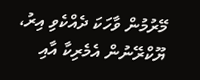މޭރުމުން ވާހަކަ ދެއްކެވި އިރު، ޔޫކްރޭނުން އެމެރިކާ އާއި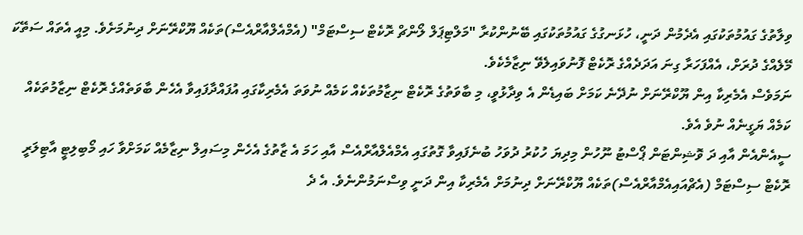ވިލާތުގެ ގައުމުތަކުގައި އެދެމުން ދަނީ، ހުޅަނގުގެ ގައުމުތަކުގައި ބޭނުންކުރާ "މަލްޓިޕަލް ލޯންޗް ރޮކެޓް ސިސްޓަމް" (އެމްއެލްއާރްއެސް)ތަކެއް ޔޫކްރޭނަށް ދިނުމަށެވެ. މިއީ އެތައް ސަތޭކަ މޭލެއްގެ ދުރަށް، އެއްފަހަރާ ގިނަ އަދަދެއްގެ ރޮކެޓް ފޮނުވައިލެވޭ ނިޒާމެކެވެ.
ނަމަވެސް އެމެރިކާ އިން ޔޫކްރޭނަށް ނުދޭނެ ކަމަށް ބައިޑެން އެ ވިދާޅުވީ، މި ބާވަތުގެ ރޮކެޓް ނިޒާމުތަކެއް ކަމެއް ނުވަތަ އެމެރިކާގައި އުފައްދާފައިވާ އެހެން ބާވަތެއްގެ ރޮކެޓް ނިޒާމުތަކެއް ކަމެއް ޔަގީނެއް ނުވެ އެވެ.
ސީއެންއެން އާއި ދަ ވޮޝިންޓަން ޕޯސްޓު ނޫހުން މިދިޔަ ހުކުރު ދުވަހު ބުނެފައިވާ ގޮތުގައި އެމްއެލްއާރްއެސް އާއި ހަމަ އެ ޒާތުގެ އެހެން މިސައިލް ނިޒާމެއް ކަމަށްވާ ހައި މޯބިލިޓީ އާޓިލަރީ ރޮކެޓް ސިސްޓަމް (އެޗްއައިއެމްއާރްއެސް)ތަކެއް ޔޫކްރޭނަށް ދިނުމަށް އެމެރިކާ އިން ދަނީ ވިސްނަމުންނެވެ. އެ ދެ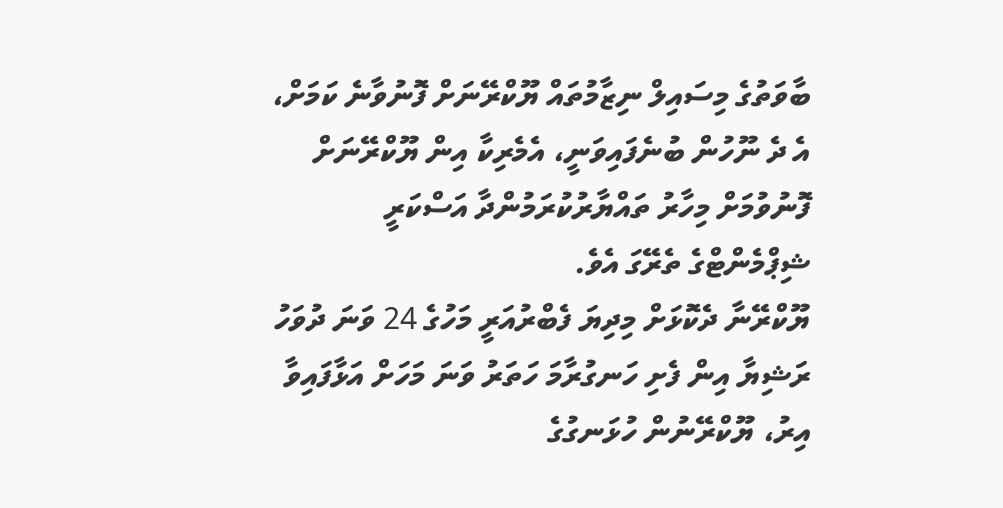ބާވަތުގެ މިސައިލް ނިޒާމުތައް ޔޫކްރޭނަށް ފޮނުވާނެ ކަމަށް، އެ ދެ ނޫހުން ބުނެފައިވަނީ، އެމެރިކާ އިން ޔޫކްރޭނަށް ފޮނުވުމަށް މިހާރު ތައްޔާރުކުރަމުންދާ އަސްކަރީ ޝިޕްމެންޓްގެ ތެރޭގަ އެވެ.
ޔޫކްރޭނާ ދެކޮޅަށް މިދިޔަ ފެބްރުއަރީ މަހުގެ 24 ވަނަ ދުވަހު ރަޝިޔާ އިން ފެށި ހަނގުރާމަ ހަތަރު ވަނަ މަހަށް އަޅާފައިވާ އިރު، ޔޫކްރޭނުން ހުޅަނގުގެ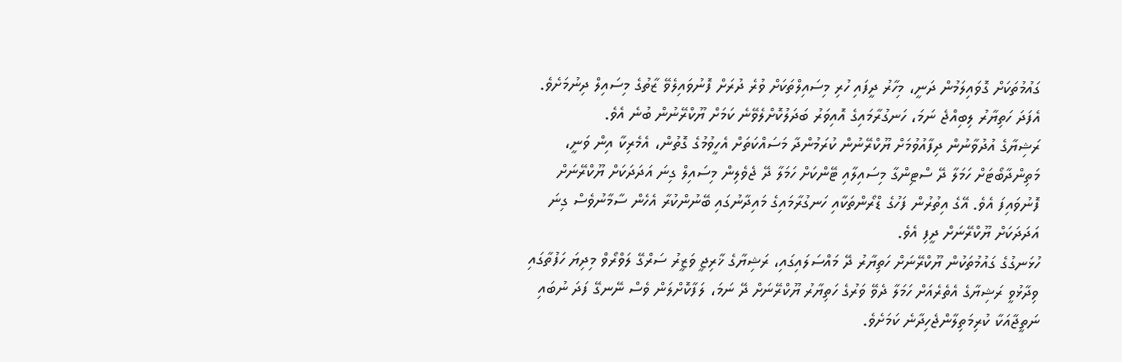ގައުމުތަކަށް ގޮވައިލަމުން ދަނީ، މިހާރު ދީފައި ހުރި މިސައިލްތަކަށް ވުރެ ދުރަށް ފޮނުވައިލެވޭ ޒާތުގެ މިސައިލް ދިނުމަށެވެ. އެފަދަ ހަތިޔާރު ލިބިއްޖެ ނަމަ، ހަނގުރާމައިގެ އޮއިވަރު ބަދަލުކޮށްލެވޭނެ ކަމަށް ޔޫކްރޭނުން ބުނެ އެވެ.
ރަޝިޔާގެ އުދުވާނުން ދިފާއުވުމަށް ޔޫކްރޭނުން ކުރަމުންދާ މަސައްކަތަށް އެހީވުމުގެ ގޮތުން، އެމެރިކާ އިން ވަނީ، މަތިންދާބޯޓަށް ހަމަލާ ދޭ ސްޓިންގާ މިސައިލާއި ޓޭންކަށް ހަމަލާ ދޭ ޖެވެލިން މިސައިލް ގިނަ އަދަދަކަށް ޔޫކްރޭނަށް ފޮނުވައިފަ އެވެ. އޭގެ އިތުރުން ފަހުގެ ޑްރޯންތަކާއި ހަނގުރާމައިގެ މައިދާނުގައި ބޭނުންކުރާ އެހެން ސާމާނުވެސް ގިނަ އަދަދަކަށް ޔޫކްރޭނަށް ދީފި އެވެ.
ހުޅަނގުގެ ގައުމުތަކުން ޔޫކްރޭނަށް ހަތިޔާރު ދޭ މައްސަލައިގައި، ރަޝިޔާގެ ޚާރިޖީ ވަޒީރު ސަރްގޭ ލަވްރޯވް މިދިޔަ ހަފުތާގައި ވިދާޅުވީ ރަޝިޔާގެ އެތެރެއަށް ހަމަލާ ދެވޭ ވަރުގެ ހަތިޔާރު ޔޫކްރޭނަށް ދޭ ނަމަ، ލަފާކޮށްލަން ވެސް ނޭނގޭ ފަދަ ނުބައި ނަތީޖާއަކާ ކުރިމަތިލާންޖެހިދާނެ ކަމަށެވެ.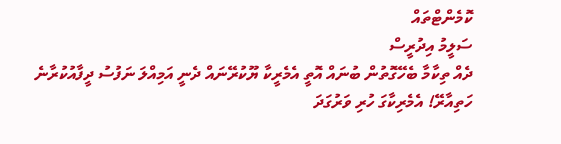ކޮމެންޓްތައް
ސަލީމު އިދުރީސް
ދެއް ތިކާމާ ބެހޭގޮތުން ބުނައް އޮތީ އެމެރީކާ ޔޫކުރޭނައް ދެނީ އަމިއްލަ ނަފުސު ދީފާއުކުރާނެ ހަތިއާރޭ! އެމެރިކާގަ ހުރި ވަރުގަދަ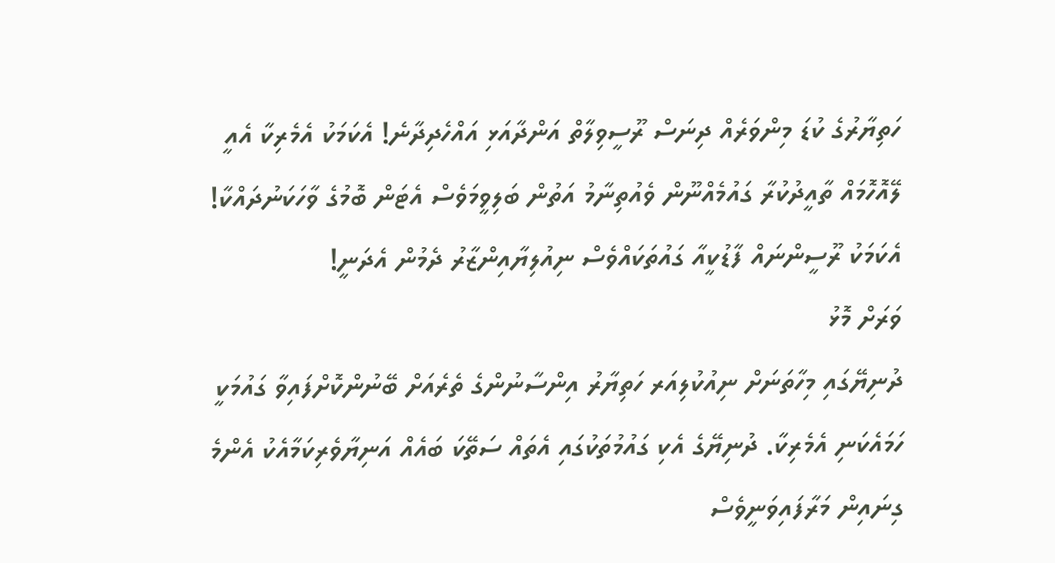ހަތިޔާރުގެ ކުޑަ މިންވަރެއް ދިނަސް ރޫސީވިލާތް އަންދާއަޅި އައްހެދިދާނެ! އެކަމަކު އެމެރިކާ އެއީ ލޭއޮހޮމައް ތާއީދުކުރާ ގައުމެއްނޫން ވެއުތިނާމު އަތުން ބަލިވީމަވެސް އެޓަން ބޮމުގެ ވާހަކަނުދައްކާ! އެކަމަކު ރޫސީންނައް ފާޑުކީއާ ގައުތަކައްވެސް ނިއުލިޔާއިންޒާރު ދެމުން އެދަނީ!
ވަރަށް މޮޅު
ދުނިޔޭގައި މިހާތަނަށް ނިއުކުލިއަރ ހަތިޔާރު އިންސާނުންގެ ތެރެއަށް ބޭނުންކޮށްފައިވާ ގައުމަކީ ހަމައެކަނި އެމެރިކާ. ދުނިޔޭގެ އެކި ގައުމުތަކުގައި އެތައް ސަތޭކަ ބައެއް އަނިޔާވެރިކަމާއެކު އެންމެ ގިނައިން މަރާފައިވަނީވެސް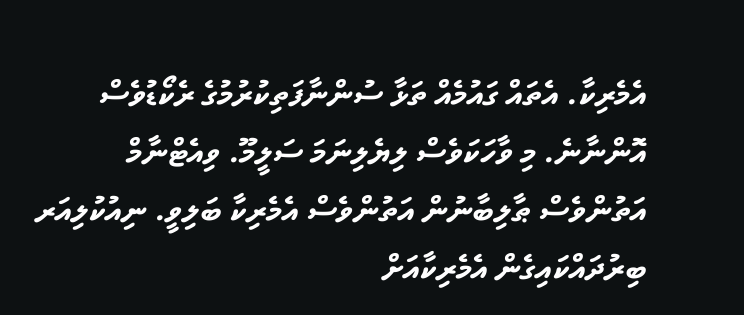އެމެރިކާ. އެތައް ގައުމެއް ތަޅާ ސުންނާފަތިކުރުމުގެ ރެކޯޑުވެސް އޮންނާނެ. މި ވާހަކަވެސް ލިޔެލިނަމަ ސަލީމޫ. ވިއެޓްނާމް އަތުންވެސް ޠާލިބާނުން އަތުންވެސް އެމެރިކާ ބަލިވީ. ނިއުކުލިއަރ ބިރުދައްކައިގެން އެމެރިކާއަށް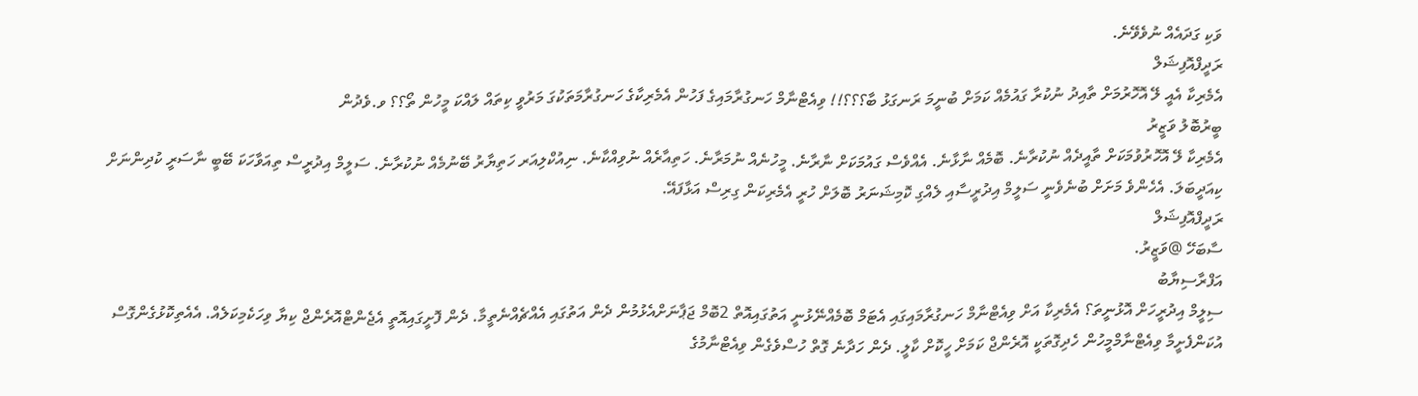ވަކި ގަދައެއް ނުވެވޭނެ.
ރަދީފްއޮފިޝަލް
އެމެރިކާ އެއީ ލޭ އޮހޮރުމަށް ތާއިދު ނުކުރާ ގައުމެއް ކަމަށް ބުނީމަ ރަނގަޅު ބާ؟؟؟!! ވިއެޓްނާމް ހަނގުރާމައިގެ ފަހުން އެމެރިކާގެ ހަނގުރާމަތަކުގަ މަރުވީ ކިތައް ލައްކަ މީހުން ތޯ؟؟ ވ.ވެދުން
ބީރުބޮލު ވަޒީރު
އެމެރިކާ ލޭ އޮހޮރުވުމަކަށް ތާއީދެއް ނުކުރާނެ. ބޮމެއް ނާޅާނެ. އެއްވެސް ގައުމަކަށް ނާރާނެ. މީހުނެއް ނުމަރާނެ. ހަތިއާރެއް ނުވިއްކާނެ. ނިއުކްލިއަރ ހަތިޔާރު ބޭނުމެއް ނުކުރާނެ. ސަލީމް އިދުރީސް ތިއަވާހަކަ ބޭބީ ނާސަރީ ކުދިންނަށް ކިއަދީބަލަ. އެހެންވެ މަށަށް ބުނެވެނީ ސަލީމް އިދުރީސާއި ލެއްގި ކޮމިޝަނަރު ބޮލަށް ހުރީ އެމެރިކަން ގިރިސް އަޅާފައޭ.
ރަދީފްއޮފިޝަލް
ސާބަހޭ @ވަޒީރު.
އަފްރާސިޔާބު
ސިލީމް އިދުރީހަށް އޮޅުނީތަ؟ އެމެރިކާ އަށް ވިއެޓްނާމް ހަނގުރާމައިގައި އެޓަމް ބޮމެއްނޭޅުނީ އަތުގައިއޮތް 2ބޮމް ޖަޕާނަށްއެޅުމުން ދެން އަތުގައި އެއްޗެއްނެތީމާ. ދެން ފޮށީގައިއޮތީ އެޖެންޓްއޮރެންޖް ކިޔާ ވިހަކެމިކަލެއް. އެއެތިކޮޅުގެންގޮސް އުކަންފެށީމާ ވިއެޓްނާމްމީހުން ހެދިގޮތަކީ އޮރެންޖް ކަމަށް ހީކޮށް ކާލީ. ދެން ހަދާނެ ގޮތް ހުސްވެގެން ވިއެޓްނާމުގެ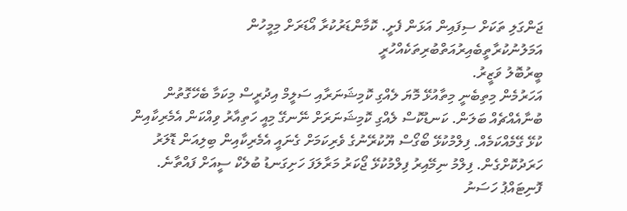ޖަންގަލި ތަކަށް ސިފައިން އަޅަން ފެށީ. ކޮމާންޑަރުކުރާ އޯޑަރަށް މިމީހުން އަމަލުނުކުރާތީބެއިރުއަތްބުރިތަކެއްހުރީ
ބީރުބޮލު ވަޒީރު.
އަހަރުމެން މިތިބެނީ މިތާއުޅޭ މޮޔަ ލެއްގި ކޮމިޝަނަރާއި ސަލީމް އިދުރީސް މިކަމާ ބެހޭގޮތުން ބުނާއެއްޗެއް ބަލަން. ކަނޑުކޮސް ލެއްގި ކޮމިޝަނަރަށް ނޭނގޭ މިއީ ހަތިއާރު ވިއްކަން އެމެރިކާއިން ކުޅޭ ގޭމެއްކަމެއް. ފިލްމުކުޅޭ ބޯގޯސް ޔޫކުރޭނުގެ ވެރިކަމަށް ގެނައީ އެމެރިކާއިން ބިލިއަން ޑޮލަރު ހަރަދުކޮށްގެން. ފިލްމު ނިމޭއިރު ފިލްމުކުޅޭ ޖޯކަރު މަރާލަފަ ހަށިގަނޑު ބުލެކް ސީއަށް ފައްތާނެ.
ފޮނިޓައްޕު ހަސަނު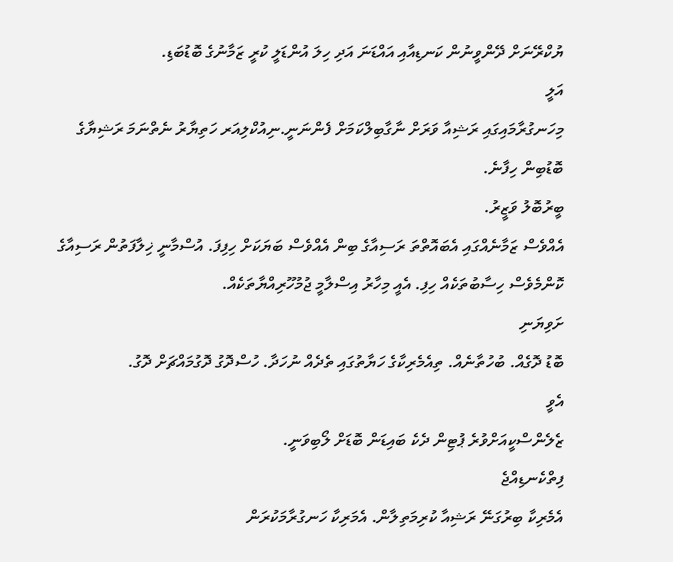ޔުކްރޭނަށް ދޭންވީނުން ކަނޑިއާއި އައްޑަނަ އަދި ހިލަ އުންޑަލީ ކުރީ ޒަމާނުގެ ބޮޑުބަޑި.
އަލީ
މިހަނގުރާމައިގައި ރަޝިއާ ވަރަށް ނާގާބިލްކަމަށް ފެންނަނީ.ނިއުކްލިއަރ ހަތިޔާރު ނެތްނަމަ ރަޝިޔާގެ ބޮޑުބިން ހިފާނެ.
ބީރުބޮލު ވަޒީރު.
އެއްވެސް ޒަމާނެއްގައި އެބައޮތްތަ ރަސިއާގެ ބިން އެއްވެސް ބަޔަކަށް ހިފިފަ. އުސްމާނީ ޚިލާފަތުން ރަސިއާގެ ކޮންމެވެސް ހިސާބުތަކެއް ހިފި. އެއީ މިހާރު އިސްލާމީ ޖުމުހޫރިއްޔާތަކެއް.
ށަވިޔަނި
ބޮޑު ދޮގެއް. ބުހުތާނެއް. ތިއެމެރިކާގެ ހަޔާތުގައި ތެދެއް ނުހަދާ. ހުސްދޮގު ދޮގުމައްޗަށް ދޮގު.
އެވީ
ޒެލެންސްކީއަށްވުރެ ޕުޓިން ދެކެ ބައިޑަން ބޮޑަށް ލޯބިވަނީ.
ފިތްކެނޑިއްޖެ
އެމެރިކާ ބިރުގަނޭ ރަޝިއާ ކުރިމަތިލާން. އެމަރިކާ ހަނގުރާމަކުރަން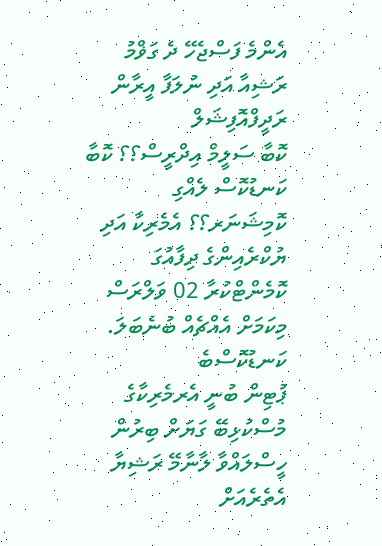އެންމެ ފަސްޖެހޭ ދެ ގަޥްމު ރަޝިއާ އަދި ނުލަފާ އީރާން
ރަދީފްއޮފިޝަލް
ކޮބާ ސަލީމް އިދްރީސް؟؟ ކޮބާ ކަނޑުކޮސް ލެއްގި ކޮމިޝަނަރ؟؟ އެމެރިކާ އަދި ޔުކްރެއިންގެ ދިފާއުގަ ކޮމެންޓްކުރާ 02 ވަލްރަސް މިކަމަށް އެއްޗެއް ބުނެބަލަ.
ކަނޑުކޮސްބެ
ޕުޓިން ބުނީ އެރމެރިކާގެ މުސްކުޅިބޭ ގަޔަށް ބިރުން ހީސްލައްވާ ލާނާމޭ ރަޝިޔާ އެތެރެއަށް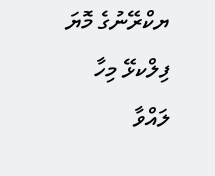ޔކްރޭނުގެ މޮޔަ ފިލްކޅޭ މިހާ ލައްވާ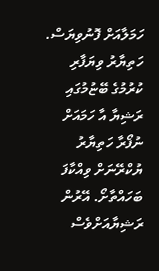ހަމަލާއަށް ފޮނުވިޔަސް. ހަތިޔާރު ވިޔަފާރި ކުރުމުގެ ބޭޏުމުގައި ރަޝިޔާ އާ ހަމައަށް ނުފޯރާ ހަތިޔާރު ޔުކްރޭނަށް ވިއްކާފަ ބަހައްތާށޯ. އޭރުން ރަޝިޔާއަށްވެސް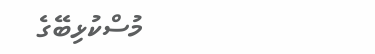މުސްކުޅިބޭގެ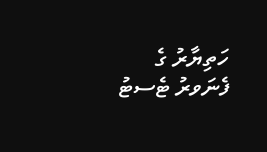ހަތިޔާރު ގެ ފެނަވރު ޓެސޓު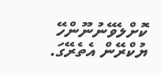ކޮށްލެވޭނުނޫންހޭ ޔުކްރޭން އެތެރޭގަ.